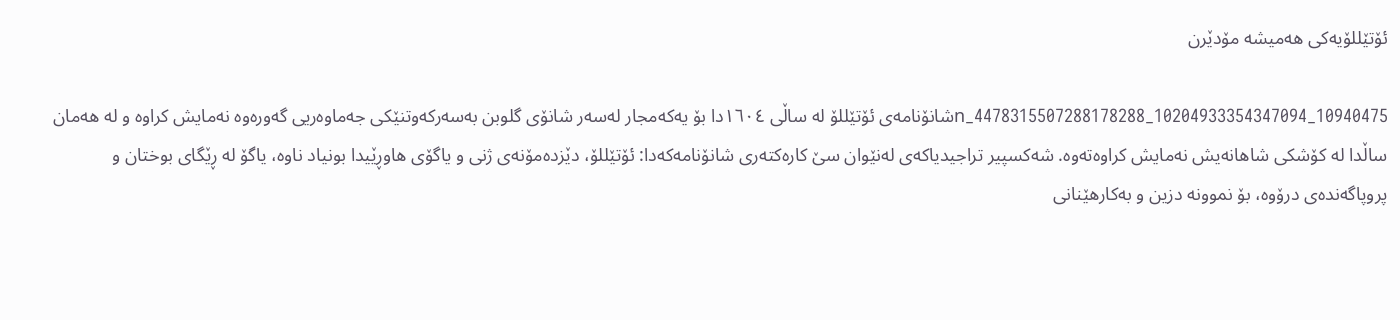ئۆتێللۆیەکی هەمیشە مۆدێرن

10940475_10204933354347094_4478315507288178288_nشانۆنامەی ئۆتێللۆ لە ساڵی ١٦٠٤دا بۆ یەکەمجار لەسەر شانۆی گلوبن بەسەرکەوتنێکی جەماوەریی گەورەوە نەمایش کراوە و لە هەمان ساڵدا لە کۆشکی شاهانەیش نەمایش کراوەتەوە. شەکسپیر تراجیدیاکەی لەنێوان سێ کارەکتەری شانۆنامەکەدا: ئۆتێللۆ، دێزدەمۆنەی ژنی و یاگۆی هاوڕێیدا بونیاد ناوە، یاگۆ لە ڕێگای بوختان و پروپاگەندەی درۆوە، بۆ نموونە دزین و بەکارهێنانی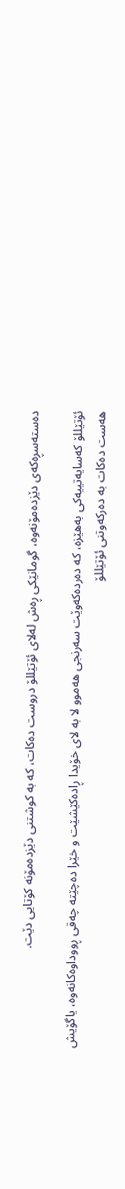دەستەسڕەکەی دێزدەمۆنەوە، گومانێکی ڕەش لەلای ئۆتێللۆ دروست دەکات، کە بە کوشتنی دێزدەمۆنە کۆتایی دێت.

ئۆتێللۆ کەسایەتییەکی بەهێزە، کە دەردەکەوێت سەرنجی هەموو لا بە لای خۆیدا ڕادەکێشێت و خێرا دەچێتە چەقی ڕووداوەکانەوە، یاگۆیش هەست دەکات بە دەرکەوتنی ئۆتێللۆ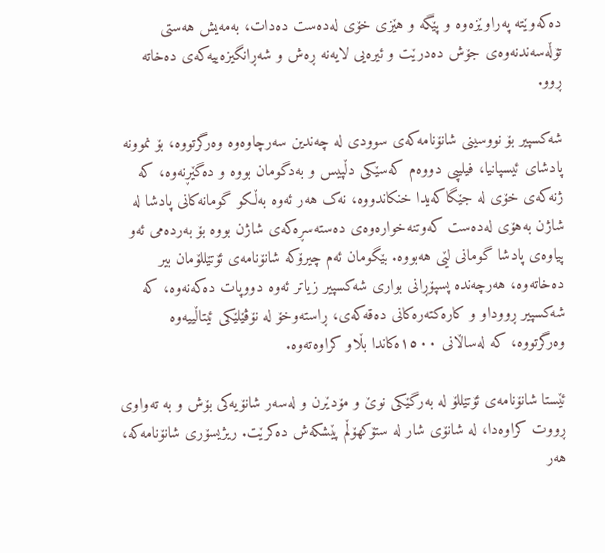دەکەوێتە پەراوێزەوە و پێگە و هێزی خۆی لەدەست دەدات، بەمەیش هەستی تۆڵەسەندنەوەی جۆش دەدرێت و ئیرەیی لایەنە ڕەش و شەڕانگیزەییەکەی دەخاتە ڕوو.

شەکسپیر بۆ نووسینی شانۆنامەکەی سوودی لە چەندین سەرچاوەوە وەرگرتووە، بۆ نموونە پادشای ئیسپانیا، فیلیپی دووەم کەسێکی دڵپیس و بەدگومان بووە و دەگێڕنەوە، کە ژنەکەی خۆی لە جێگاکەیدا خنکاندووە، نەک هەر ئەوە بەڵکو گومانەکانی پادشا لە شاژن بەهۆی لەدەست کەوتنەخوارەوەی دەستەسڕەکەی شاژن بووە بۆ بەردەمی ئەو پیاوەی پادشا گومانی لێی هەبووە. بێگومان ئەم چیرۆکە شانۆنامەی ئۆتێللۆمان بیر دەخاتەوە، هەرچەندە پسپۆڕانی بواری شەکسپیر زیاتر ئەوە دووپات دەکەنەوە، کە شەکسپیر ڕووداو و کارەکتەرەکانی دەقەکەی، ڕاستەوخۆ لە نۆڤێلێکی ئیتاڵییەوە وەرگرتووە، کە لەساڵانی ١٥٠٠ەکاندا بڵاو کراوەتەوە.

ئێستا شانۆنامەی ئۆتێللۆ لە بەرگێکی نوێ و مۆدێرن و لەسەر شانۆیەکی بۆش و بە تەواوی ڕووت کراوەدا، لە شانۆی شار لە ستۆکهۆڵم پێشکەش دەکرێت. ریژیسۆری شانۆنامەکە، هەر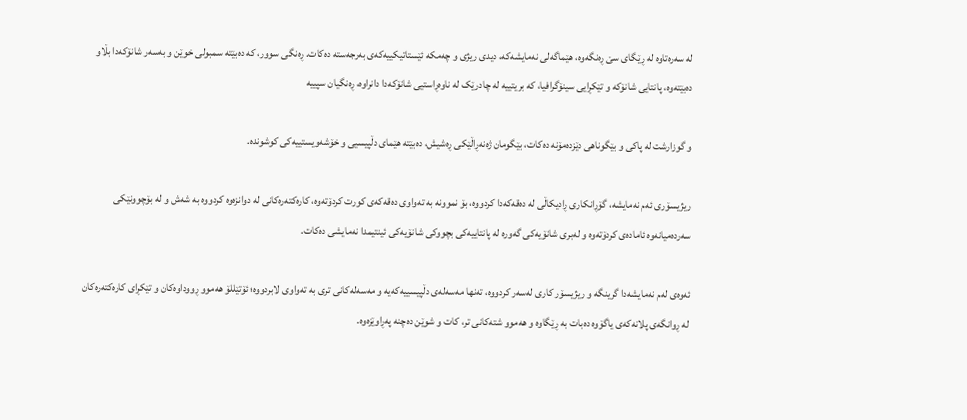لە سەرەتاوە لە ڕێگای سێ ڕەنگەوە، هێماگەلی نەمایشەکە، دیدی ریژی و چەمکە ئێستاتیکییەکەی بەرجەستە دەکات. ڕەنگی سوور، کە دەبێتە سمبولی خوێن و بەسەر شانۆکەدا بڵاو دەبێتەوە، پانتایی شانۆکە و تێکڕایی سینۆگرافیا، کە بریتییە لە چادرێک لە ناوەڕاستیی شانۆکەدا دانراوە، ڕەنگیان سپییە

و گوزارشت لە پاکی و بێگوناهی دێزدەمۆنە دەکات، بێگومان ژەنەڕاڵێکی ڕەشیش، دەبێتە هێمای دڵپیسیی و خۆشەویستییەکی کوشوندە.

ریژیسۆری ئەم نەمایشە، گۆڕانکاری ڕادیکاڵی لە دەقەکەدا کردووە، بۆ نموونە بە تەواوی دەقەکەی کورت کردۆتەوە، کارەکتەرەکانی لە دوانزەوە کردووە بە شەش و لە بۆچوونێکی سەردەمیانەوە ئامادەی کردۆتەوە و لەبری شانۆیەکی گەورە لە پانتاییەکی بچووکی شانۆیەکی ئینتیمدا نەمایشی دەکات.

ئەوەی لەم نەمایشەدا گرینگە و ریژیسۆر کاری لەسەر کردووە، تەنها مەسەلەی دڵپیسییەکەیە و مەسەلەکانی تری بە تەواوی لابردووە؛ ئۆتێللۆ هەموو ڕووداوەکان و تێکڕای کارەکتەرەکان لە ڕوانگەی پلانەکەی یاگۆوە دەبات بە ڕێگاوە و هەموو شتەکانی تر، کات و شوێن دەچنە پەڕاوێزەوە.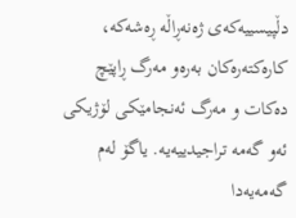دڵپیسییەکەی ژەنەڕاڵە ڕەشەکە، کارەکتەرەکان بەرەو مەرگ ڕاپێچ دەکات و مەرگ ئەنجامێکی لۆژیکی ئەو گەمە تراجیدییەیە. یاگۆ لەم گەمەیەدا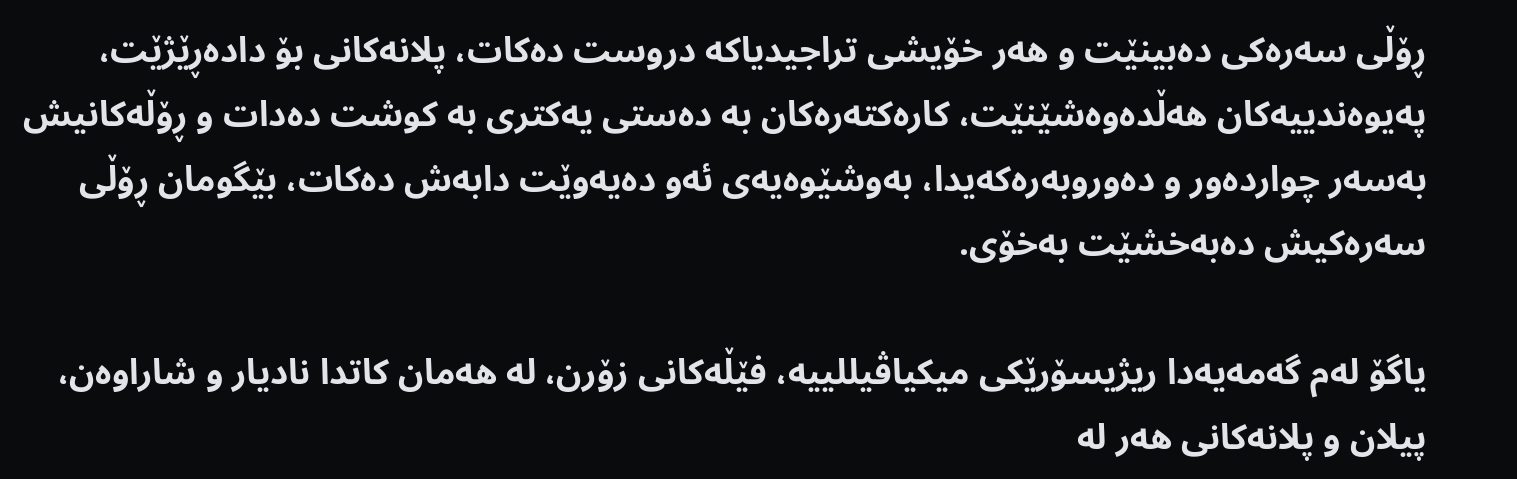ڕۆڵی سەرەکی دەبینێت و هەر خۆیشی تراجیدیاکە دروست دەکات، پلانەکانی بۆ دادەڕێژێت، پەیوەندییەکان هەڵدەوەشێنێت، کارەکتەرەکان بە دەستی یەکتری بە کوشت دەدات و ڕۆڵەکانیش بەسەر چواردەور و دەوروبەرەکەیدا، بەوشێوەیەی ئەو دەیەوێت دابەش دەکات، بێگومان ڕۆڵی سەرەکیش دەبەخشێت بەخۆی.

یاگۆ لەم گەمەیەدا ریژیسۆرێکی میکیاڤیللییە، فێڵەکانی زۆرن، لە هەمان کاتدا نادیار و شاراوەن، پیلان و پلانەکانی هەر لە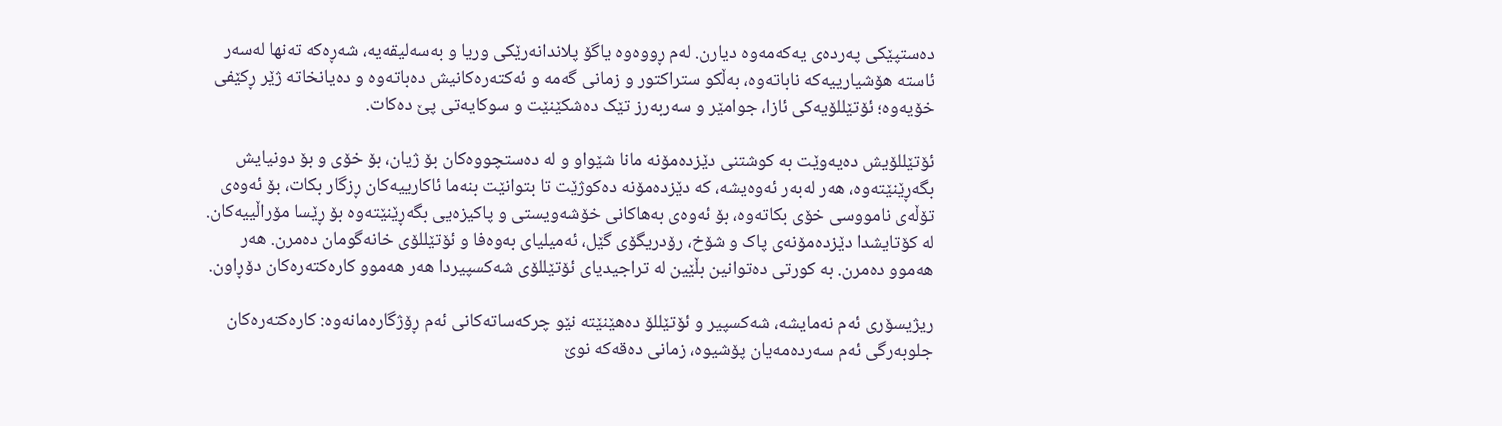دەستپێکی پەردەی یەکەمەوە دیارن. لەم ڕووەوە یاگۆ پلاندانەرێكی وریا و بەسەلیقەیە، شەڕەکە تەنها لەسەر ئاستە هۆشیارییەکە ناباتەوە، بەڵکو ستراکتور و زمانی گەمە و ئەکتەرەکانیش دەباتەوە و دەیانخاتە ژێر ڕکێفی خۆیەوە؛ ئۆتێللۆیەکی ئازا، جوامێر و سەربەرز تێک دەشکێنێت و سوکایەتی پێ دەکات.

ئۆتێللۆیش دەیەوێت بە کوشتنی دێزدەمۆنە مانا شێواو و لە دەستچووەکان بۆ ژیان، بۆ خۆی و بۆ دونیایش بگەڕێنێتەوە، هەر لەبەر ئەوەیشە، کە دێزدەمۆنە دەکوژێت تا بتوانێت بنەما ئاکارییەکان ڕزگار بکات، بۆ ئەوەی تۆڵەی نامووسی خۆی بکاتەوە، بۆ ئەوەی بەهاکانی خۆشەویستی و پاکیزەیی بگەڕێنێتەوە بۆ ڕێسا مۆراڵییەکان. لە کۆتایشدا دێزدەمۆنەی پاک و شۆخ، رۆدریگۆی گێل، ئەمیلیای بەوەفا و ئۆتێللۆی خانەگومان دەمرن. هەر هەموو دەمرن. بە کورتی دەتوانین بڵێین لە تراجیدیای ئۆتێللۆی شەکسپیردا هەر هەموو کارەکتەرەکان دۆڕاون.

ریژیسۆری ئەم نەمایشە، شەکسپیر و ئۆتێللۆ دەهێنێتە نێو چرکەساتەکانی ئەم ڕۆژگارەمانەوە: کارەکتەرەکان جلوبەرگی ئەم سەردەمەیان پۆشیوە، زمانی دەقەکە نوێ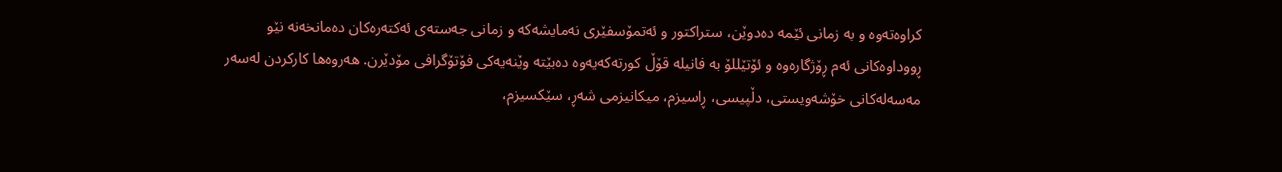کراوەتەوە و بە زمانی ئێمە دەدوێن، ستراکتور و ئەتمۆسفێری نەمایشەکە و زمانی جەستەی ئەکتەرەکان دەمانخەنە نێو ڕووداوەکانی ئەم ڕۆژگارەوە و ئۆتێللۆ بە فانیلە قۆڵ کورتەکەیەوە دەبێتە وێنەیەکی فۆتۆگرافی مۆدێرن. هەروەها کارکردن لەسەر مەسەلەکانی خۆشەویستی، دڵپیسی، ڕاسیزم، میکانیزمی شەڕ، سێکسیزم،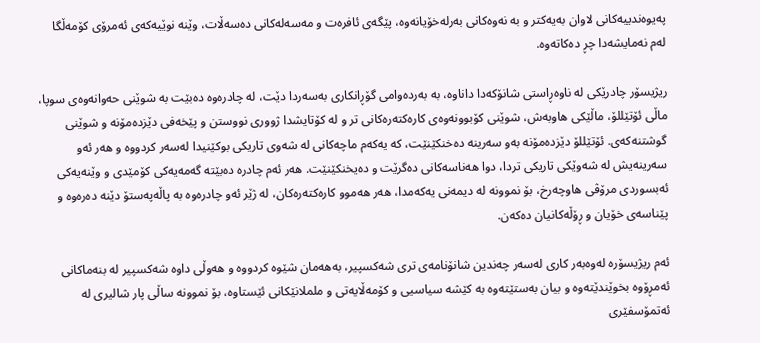پەیوەندییەکانی لاوان بەیەکتر و بە نەوەکانی بەرلەخۆیانەوە، پێگەی ئافرەت و مەسەلەکانی دەسەڵات، وێنە نوێیەکەی ئەمرۆی کۆمەڵگا لەم نەمایشەدا چڕ دەکاتەوە.

ریژیسۆر چادرێکی لە ناوەڕاستی شانۆکەدا داناوە، بە بەردەوامی گۆڕانکاری بەسەردا دێت، لە چادرەوە دەبێت بە شوێنی حەوانەوەی سوپا، ماڵی ئۆتێللۆ، ماڵێکی هاوبەش، شوێنی کۆبوونەوەی کارەکتەرەکانی تر و لە کۆتایشدا ژووری نووستن و پێخەفی دێزدەمۆنە و شوێنی گوشتنەکەی. ئۆتێللۆ دێزدەمۆنە بەو سەرینە دەخنکێنێت، کە یەکەم ماچەکانی لە شەوی تاریکی بوکێنیدا لەسەر کردووە و هەر ئەو سەرینەیش لە شەوێکی تاریکی تردا، دوا هەناسەکانی دەگرێت و دەیخنکێنێت. هەر ئەم چادرە دەبێتە گەمەیەکی کۆمێدی و وێنەیەکی ئەبسوردی مرۆڤی هاوچەرخ، بۆ نموونە لە دیمەنی یەکەمدا، هەر هەموو کارەکتەرەکان، لە ژێر ئەو چادرەوە بە پاڵەپەستۆ دێنە دەرەوە و پێناسەی خۆیان و ڕۆڵەکانیان دەکەن.

ئەم ریژیسۆرە لەوەبەر کاری لەسەر چەندین شانۆنامەی تری شەکسپیر، بەهەمان شێوە کردووە و هەوڵی داوە شەکسپیر لە بنەماکانی ئەمڕۆوە بخوێندێتەوە و بیان بەستێتەوە بە کێشە سیاسیی و کۆمەڵایەتی و ململانێکانی ئێستاوە، بۆ نموونە ساڵی پار شالیری لە ئەتمۆسفێری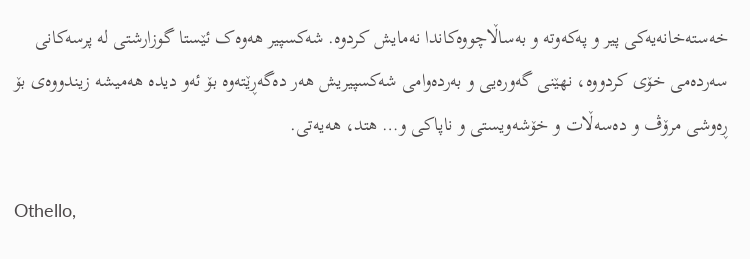خەستەخانەیەکی پیر و پەکەوتە و بەساڵاچووەکاندا نەمایش کردوە. شەکسپیر هەوەک ئێستا گوزارشتی لە پرسەکانی سەردەمی خۆی کردووە، نهێنی گەورەیی و بەردەوامی شەکسپیریش هەر دەگەڕێتەوە بۆ ئەو دیدە هەمیشە زیندووەی بۆ ڕەوشی مرۆڤ و دەسەڵات و خۆشەویستی و ناپاکی و… هتد، هەیەتی.

Othello,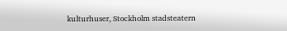kulturhuser, Stockholm stadsteatern